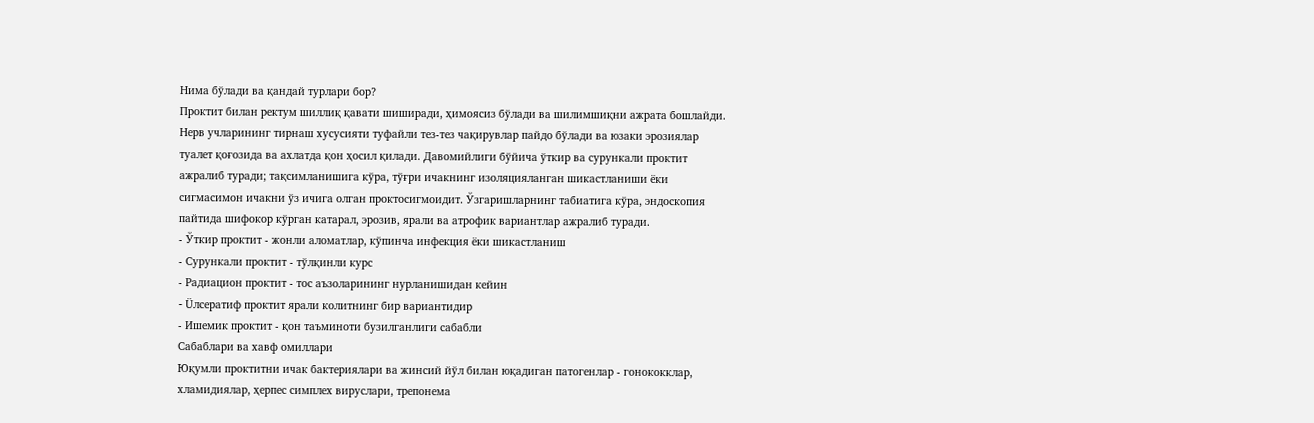Нима бўлади ва қандай турлари бор?
Проктит билан ректум шиллиқ қавати шиширади, ҳимоясиз бўлади ва шилимшиқни ажрата бошлайди. Нерв учларининг тирнаш хусусияти туфайли тез-тез чақирувлар пайдо бўлади ва юзаки эрозиялар туалет қоғозида ва ахлатда қон ҳосил қилади. Давомийлиги бўйича ўткир ва сурункали проктит ажралиб туради; тақсимланишига кўра, тўғри ичакнинг изоляцияланган шикастланиши ёки сигмасимон ичакни ўз ичига олган проктосигмоидит. Ўзгаришларнинг табиатига кўра, эндоскопия пайтида шифокор кўрган катарал, эрозив, ярали ва атрофик вариантлар ажралиб туради.
- Ўткир проктит - жонли аломатлар, кўпинча инфекция ёки шикастланиш
- Сурункали проктит - тўлқинли курс
- Радиацион проктит - тос аъзоларининг нурланишидан кейин
- Üлсератиф проктит ярали колитнинг бир вариантидир
- Ишемик проктит - қон таъминоти бузилганлиги сабабли
Сабаблари ва хавф омиллари
Юқумли проктитни ичак бактериялари ва жинсий йўл билан юқадиган патогенлар - гонококклар, хламидиялар, ҳерпес симплех вируслари, трепонема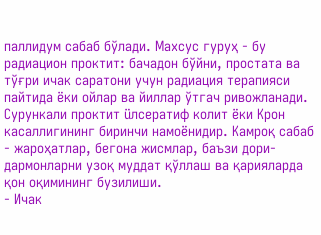паллидум сабаб бўлади. Махсус гуруҳ - бу радиацион проктит: бачадон бўйни, простата ва тўғри ичак саратони учун радиация терапияси пайтида ёки ойлар ва йиллар ўтгач ривожланади. Сурункали проктит üлсератиф колит ёки Крон касаллигининг биринчи намоёнидир. Камроқ сабаб - жароҳатлар, бегона жисмлар, баъзи дори-дармонларни узоқ муддат қўллаш ва қарияларда қон оқимининг бузилиши.
- Ичак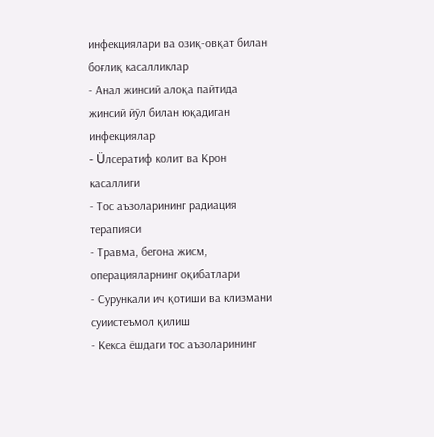инфекциялари ва озиқ-овқат билан боғлиқ касалликлар
- Анал жинсий алоқа пайтида жинсий йўл билан юқадиган инфекциялар
- Üлсератиф колит ва Крон касаллиги
- Тос аъзоларининг радиация терапияси
- Травма, бегона жисм, операцияларнинг оқибатлари
- Сурункали ич қотиши ва клизмани суиистеъмол қилиш
- Кекса ёшдаги тос аъзоларининг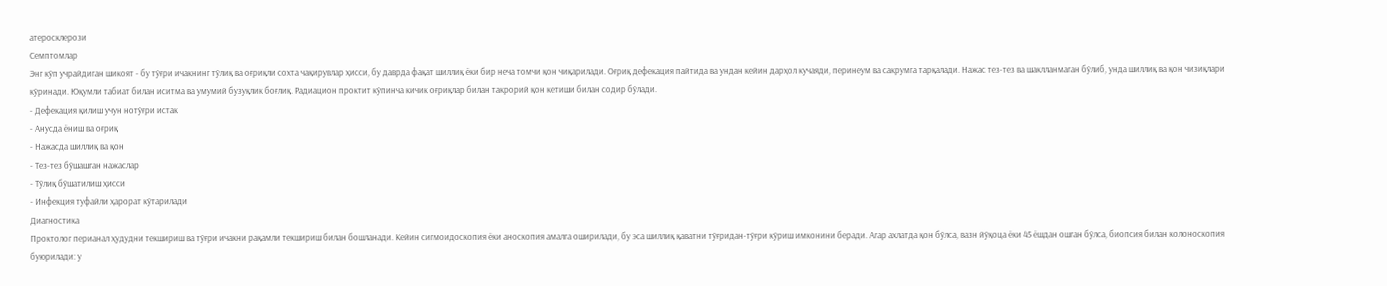атеросклерози
Семптомлар
Энг кўп учрайдиган шикоят - бу тўғри ичакнинг тўлиқ ва оғриқли сохта чақирувлар ҳисси, бу даврда фақат шиллиқ ёки бир неча томчи қон чиқарилади. Оғриқ дефекация пайтида ва ундан кейин дарҳол кучаяди, перинеум ва сакрумга тарқалади. Нажас тез-тез ва шаклланмаган бўлиб, унда шиллиқ ва қон чизиқлари кўринади. Юқумли табиат билан иситма ва умумий бузуқлик боғлиқ. Радиацион проктит кўпинча кичик оғриқлар билан такрорий қон кетиши билан содир бўлади.
- Дефекация қилиш учун нотўғри истак
- Анусда ёниш ва оғриқ
- Нажасда шиллиқ ва қон
- Тез-тез бўшашган нажаслар
- Тўлиқ бўшатилиш ҳисси
- Инфекция туфайли ҳарорат кўтарилади
Диагностика
Проктолог перианал ҳудудни текшириш ва тўғри ичакни рақамли текшириш билан бошланади. Кейин сигмоидоскопия ёки аноскопия амалга оширилади, бу эса шиллиқ қаватни тўғридан-тўғри кўриш имконини беради. Агар ахлатда қон бўлса, вазн йўқоца ёки 45 ёшдан ошган бўлса, биопсия билан колоноскопия буюрилади: у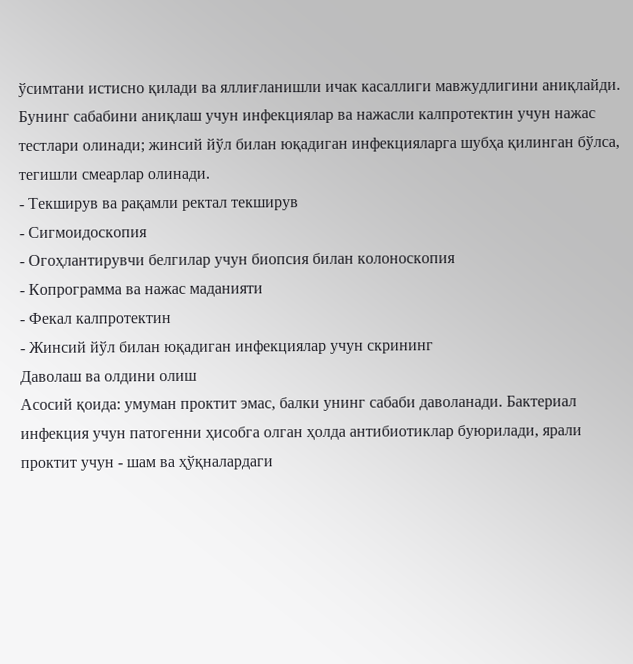ўсимтани истисно қилади ва яллиғланишли ичак касаллиги мавжудлигини аниқлайди. Бунинг сабабини аниқлаш учун инфекциялар ва нажасли калпротектин учун нажас тестлари олинади; жинсий йўл билан юқадиган инфекцияларга шубҳа қилинган бўлса, тегишли смеарлар олинади.
- Текширув ва рақамли ректал текширув
- Сигмоидоскопия
- Огоҳлантирувчи белгилар учун биопсия билан колоноскопия
- Копрограмма ва нажас маданияти
- Фекал калпротектин
- Жинсий йўл билан юқадиган инфекциялар учун скрининг
Даволаш ва олдини олиш
Асосий қоида: умуман проктит эмас, балки унинг сабаби даволанади. Бактериал инфекция учун патогенни ҳисобга олган ҳолда антибиотиклар буюрилади, ярали проктит учун - шам ва ҳўқналардаги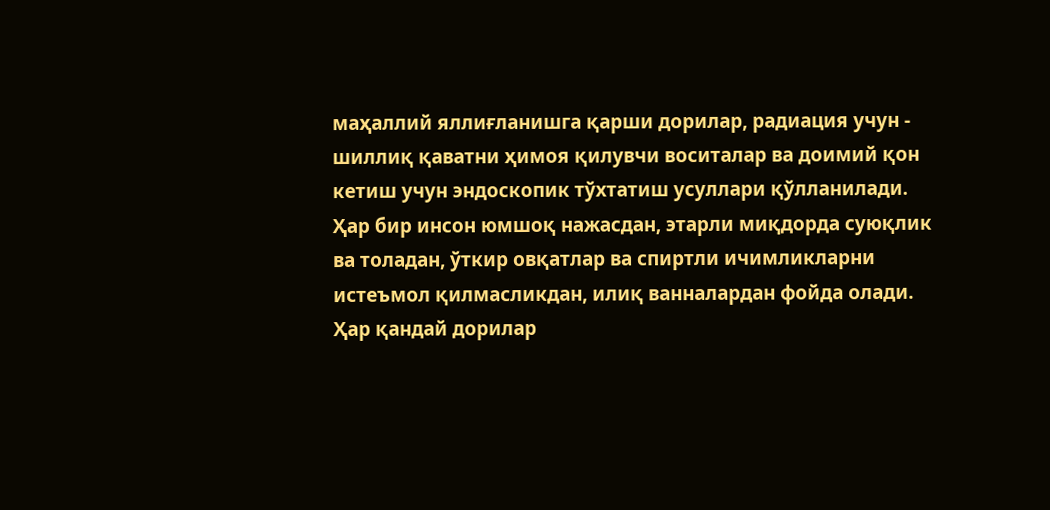маҳаллий яллиғланишга қарши дорилар, радиация учун - шиллиқ қаватни ҳимоя қилувчи воситалар ва доимий қон кетиш учун эндоскопик тўхтатиш усуллари қўлланилади. Ҳар бир инсон юмшоқ нажасдан, этарли миқдорда суюқлик ва толадан, ўткир овқатлар ва спиртли ичимликларни истеъмол қилмасликдан, илиқ ванналардан фойда олади. Ҳар қандай дорилар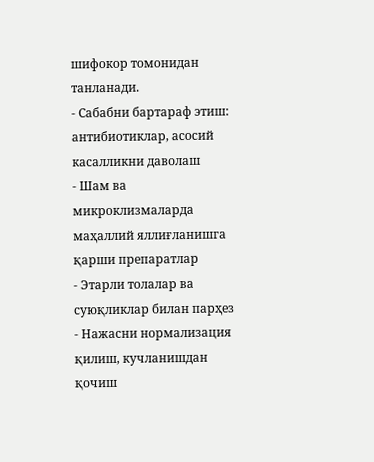шифокор томонидан танланади.
- Сабабни бартараф этиш: антибиотиклар, асосий касалликни даволаш
- Шам ва микроклизмаларда маҳаллий яллиғланишга қарши препаратлар
- Этарли толалар ва суюқликлар билан парҳез
- Нажасни нормализация қилиш, кучланишдан қочиш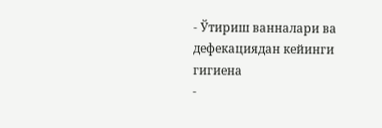- Ўтириш ванналари ва дефекациядан кейинги гигиена
-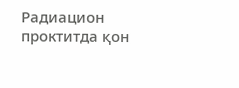Радиацион проктитда қон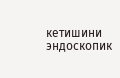кетишини эндоскопик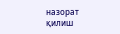назорат қилиш